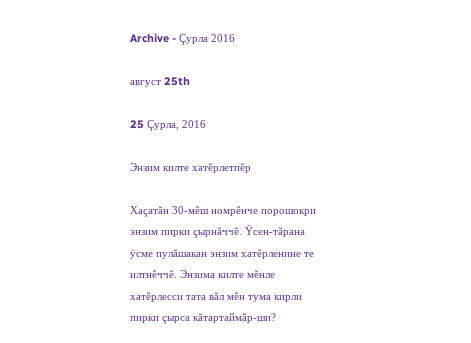Archive - Çурла 2016

август 25th

25 Çурла, 2016

Энзим килте хатĕрлетпĕр

Хаçатăн 30-мĕш номрĕнче порошокри энзим пирки çырнăччĕ. Ÿсен-тăрана ÿсме пулăшакан энзим хатĕрленине те илтнĕччĕ. Энзима килте мĕнле хатĕрлесси тата вăл мĕн тума кирли пирки çырса кăтартаймăр-ши?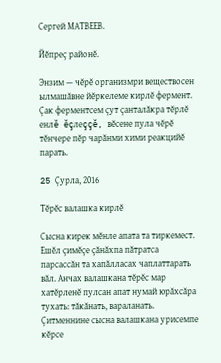Сергей МАТВЕЕВ.

Йĕпреç районĕ.

Энзим — чĕрĕ организмри веществосен ылмашăвне йĕркелеме кирлĕ фермент. Çак ферментсем çут çанталăкра тĕрлĕ енлĕ ĕçлеççĕ, вĕсене пула чĕрĕ тĕнчере пĕр чарăнми хими реакцийĕ парать.

25 Çурла, 2016

Тĕрĕс валашка кирлĕ

Сысна кирек мĕнле апата та тиркемест. Ешĕл çимĕçе çăнăхпа пăтратса парсассăн та хапăлласах чаплаттарать вăл. Анчах валашкана тĕрĕс мар хатĕрленĕ пулсан апат нумай юрăхсăра тухать: тăкăнать, вараланать. Çитменнине сысна валашкана урисемпе кĕрсе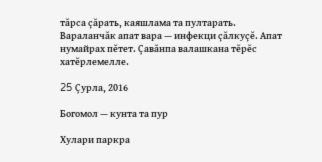тăрса çăрать, каяшлама та пултарать. Вараланчăк апат вара — инфекци çăлкуçĕ. Апат нумайрах пĕтет. Çавăнпа валашкана тĕрĕс хатĕрлемелле.

25 Çурла, 2016

Богомол — кунта та пур

Хулари паркра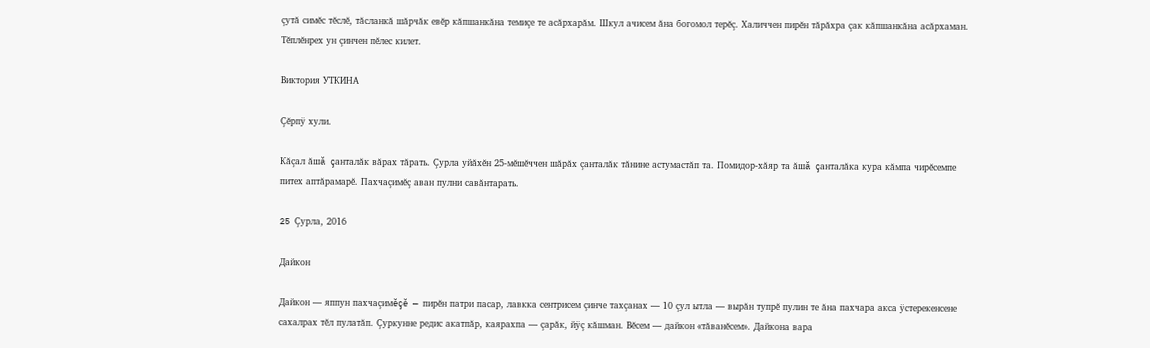çутă симĕс тĕслĕ, тăсланкă шăрчăк евĕр кăпшанкăна темиçе те асăрхарăм. Шкул ачисем ăна богомол терĕç. Халиччен пирĕн тăрăхра çак кăпшанкăна асăрхаман. Тĕплĕнрех ун çинчен пĕлес килет.

Виктория УТКИНА

Çĕрпÿ хули.

Кăçал ăшă çанталăк вăрах тăрать. Çурла уйăхĕн 25-мĕшĕччен шăрăх çанталăк тăнине астумастăп та. Помидор-хăяр та ăшă çанталăка кура кăмпа чирĕсемпе питех аптăрамарĕ. Пахчаçимĕç аван пулни савăнтарать.

25 Çурла, 2016

Дайкон

Дайкон — яппун пахчаçимĕçĕ — пирĕн патри пасар, лавкка сентрисем çинче тахçанах — 10 çул ытла — вырăн тупрĕ пулин те ăна пахчара акса ÿстерекенсене сахалрах тĕл пулатăп. Çуркунне редис акатпăр, каярахпа — çарăк, йÿç кăшман. Вĕсем — дайкон «тăванĕсем». Дайкона вара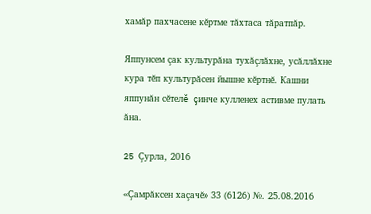хамăр пахчасене кĕртме тăхтаса тăратпăр.

Яппунсем çак культурăна тухăçлăхне, усăллăхне кура тĕп культурăсен йышне кĕртнĕ. Кашни яппунăн сĕтелĕ çинче кулленех астивме пулать ăна.

25 Çурла, 2016

«Çамрăксен хаçачĕ» 33 (6126) №. 25.08.2016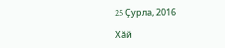25 Çурла, 2016

Хăй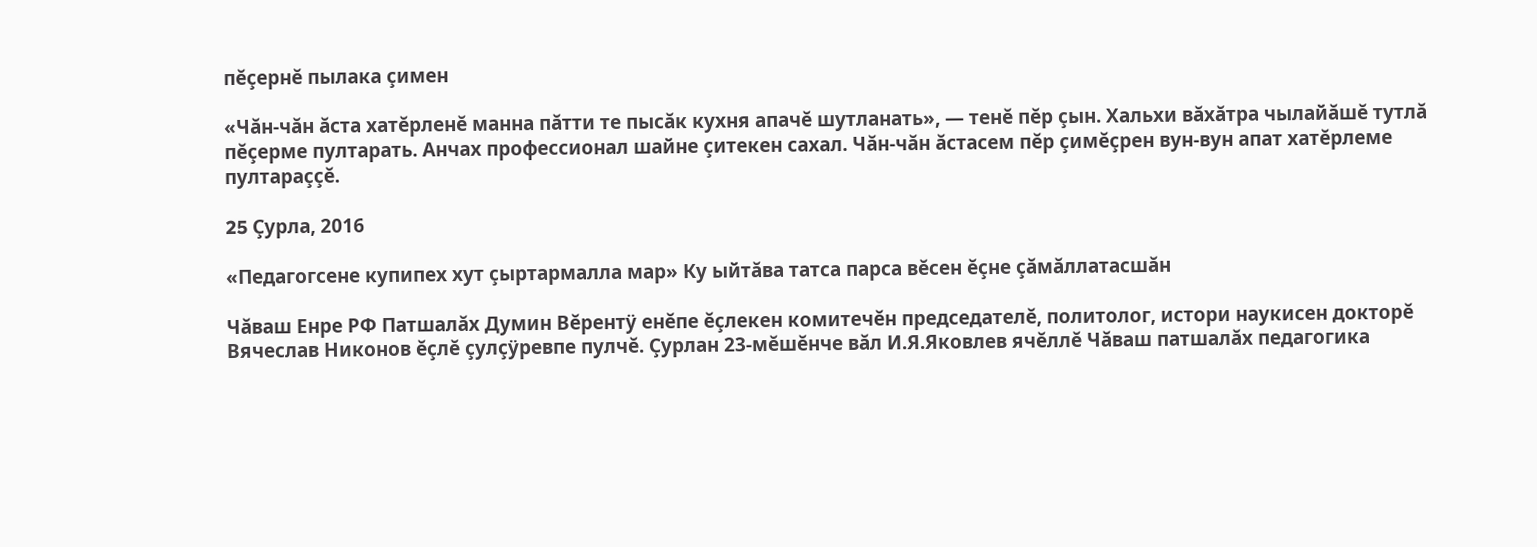пĕçернĕ пылака çимен

«Чăн-чăн ăста хатĕрленĕ манна пăтти те пысăк кухня апачĕ шутланать», — тенĕ пĕр çын. Хальхи вăхăтра чылайăшĕ тутлă пĕçерме пултарать. Анчах профессионал шайне çитекен сахал. Чăн-чăн ăстасем пĕр çимĕçрен вун-вун апат хатĕрлеме пултараççĕ.

25 Çурла, 2016

«Педагогсене купипех хут çыртармалла мар» Ку ыйтăва татса парса вĕсен ĕçне çăмăллатасшăн

Чăваш Енре РФ Патшалăх Думин Вĕрентÿ енĕпе ĕçлекен комитечĕн председателĕ, политолог, истори наукисен докторĕ Вячеслав Никонов ĕçлĕ çулçÿревпе пулчĕ. Çурлан 23-мĕшĕнче вăл И.Я.Яковлев ячĕллĕ Чăваш патшалăх педагогика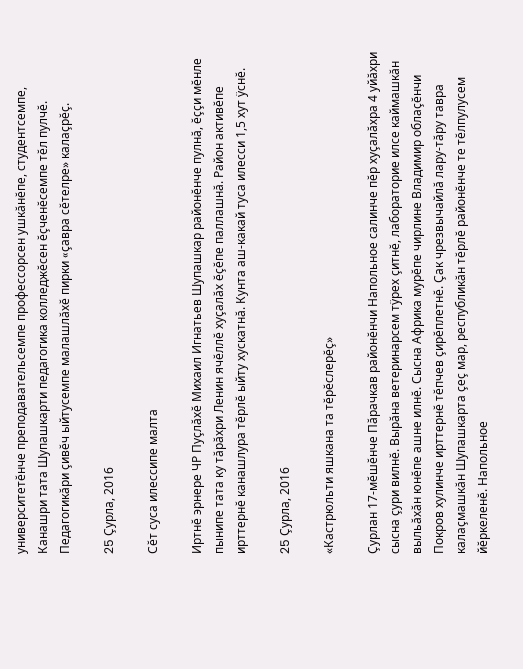университетĕнче преподавательсемпе профессорсен ушкăнĕпе, студентсемпе, Канашри тата Шупашкарти педагогика колледжĕсен ĕçченĕсемпе тĕл пулчĕ. Педагогикăри çивĕч ыйтусемпе малашлăхĕ пирки «çавра сĕтелре» калаçрĕç.

25 Çурла, 2016

Сĕт суса илессипе малта

Иртнĕ эрнере ЧР Пуçлăхĕ Михаил Игнатьев Шупашкар районĕнче пулнă, ĕççи мĕнле пынипе тата ку тăрăхри Ленин ячĕллĕ хуçалăх ĕçĕпе паллашнă. Район активĕпе ирттернĕ канашлура тĕрлĕ ыйту хускатнă. Кунта аш-какай туса илесси 1,5 хут ÿснĕ.

25 Çурла, 2016

«Кастрюльти яшкана та тĕрĕслерĕç»

Çурлан 17-мĕшĕнче Пăрачкав районĕнчи Напольное салинче пĕр хуçалăхра 4 уйăхри сысна çури вилнĕ. Вырăна ветеринарсем тÿрех çитнĕ, лабораторие илсе каймашкăн выльăхăн юнĕпе ашне илнĕ. Сысна Африка мурĕпе чирлине Владимир облаçĕнчи Покров хулинче ирттернĕ тĕпчев çирĕплетнĕ. Çак чрезвычайлă лару-тăру тавра калаçмашкăн Шупашкарта çеç мар, республикăн тĕрлĕ районĕнче те тĕлпулусем йĕркеленĕ. Напольное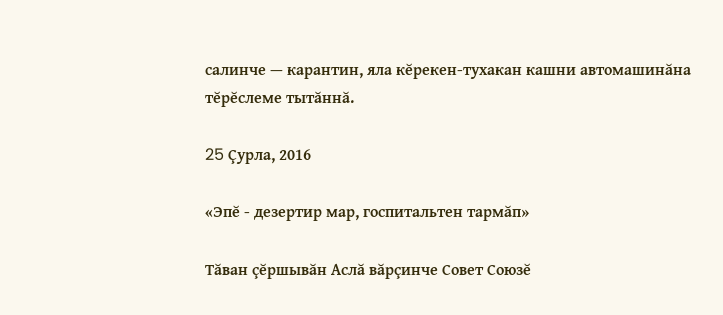салинче — карантин, яла кĕрекен-тухакан кашни автомашинăна тĕрĕслеме тытăннă.

25 Çурла, 2016

«Эпĕ - дезертир мар, госпитальтен тармăп»

Тăван çĕршывăн Аслă вăрçинче Совет Союзĕ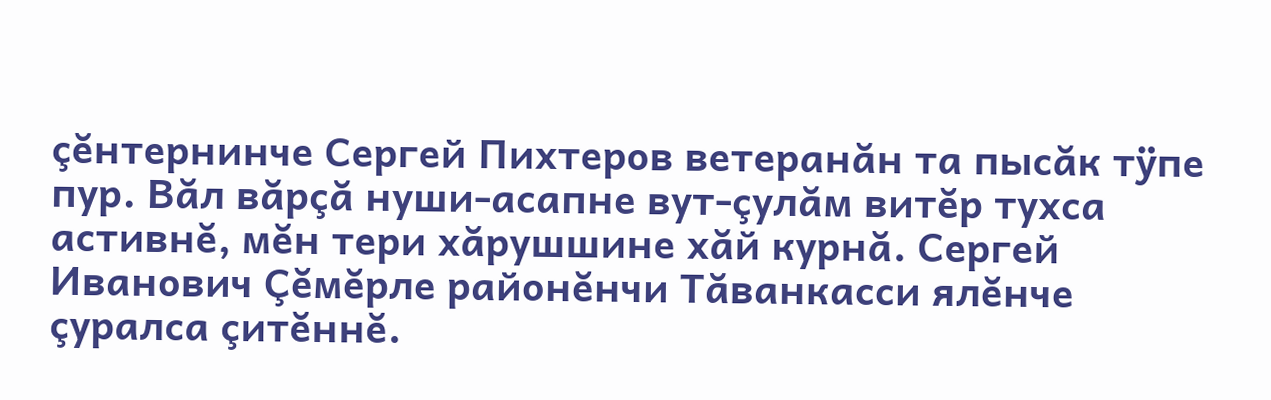çĕнтернинче Сергей Пихтеров ветеранăн та пысăк тÿпе пур. Вăл вăрçă нуши-асапне вут-çулăм витĕр тухса астивнĕ, мĕн тери хăрушшине хăй курнă. Сергей Иванович Çĕмĕрле районĕнчи Тăванкасси ялĕнче çуралса çитĕннĕ.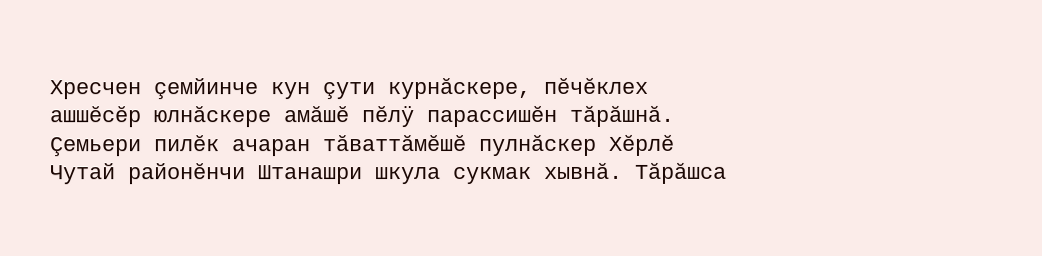Хресчен çемйинче кун çути курнăскере, пĕчĕклех ашшĕсĕр юлнăскере амăшĕ пĕлÿ парассишĕн тăрăшнă. Çемьери пилĕк ачаран тăваттăмĕшĕ пулнăскер Хĕрлĕ Чутай районĕнчи Штанашри шкула сукмак хывнă. Тăрăшса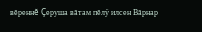вĕреннĕ Çеруша вăтам пĕлÿ илсен Вăрнар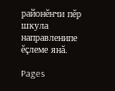районĕнчи пĕр шкула направленипе ĕçлеме янă.

Pages